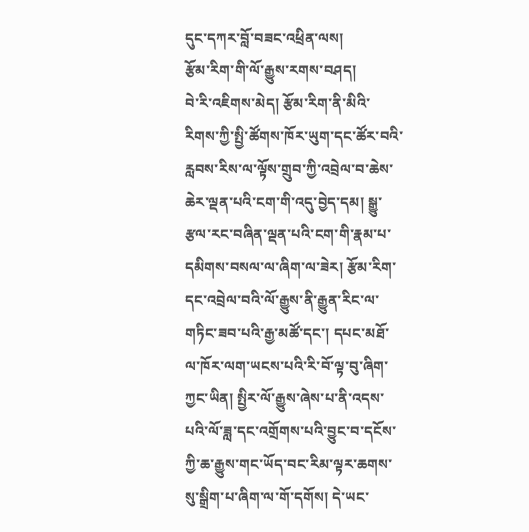དུང་དཀར་བློ་བཟང་འཕྲིན་ལས།
རྩོམ་རིག་གི་ལོ་རྒྱུས་རགས་བཤད།
བེ་རི་འཇིགས་མེད། རྩོམ་རིག་ནི་མིའི་རིགས་ཀྱི་སྤྱི་ཚོགས་ཁོར་ཡུག་དང་ཚོར་བའི་རླབས་རིས་ལ་ལྟོས་གྲུབ་ཀྱི་འབྲེལ་བ་ཆེས་ཆེར་ལྡན་པའི་ངག་གི་འདུ་བྱེད་དམ། སྒྱུ་རྩལ་རང་བཞིན་ལྡན་པའི་ངག་གི་རྣམ་པ་དམིགས་བསལ་ལ་ཞིག་ལ་ཟེར། རྩོམ་རིག་དང་འབྲེལ་བའི་ལོ་རྒྱུས་ནི་རྒྱུན་རིང་ལ་གཏིང་ཟབ་པའི་རྒྱ་མཚོ་དང་། དཔང་མཐོ་ལ་ཁོར་ལག་ཡངས་པའི་རི་བོ་ལྟ་བུ་ཞིག་ཀྱང་ཡིན། སྤྱིར་ལོ་རྒྱུས་ཞེས་པ་ནི་འདས་པའི་ལོ་ཟླ་དང་འགྲོགས་པའི་བྱུང་བ་དངོས་ཀྱི་ཆ་རྒྱུས་གང་ཡོད་བང་རིམ་ལྟར་ཆགས་སུ་སྒྲིག་པ་ཞིག་ལ་གོ་དགོས། དེ་ཡང་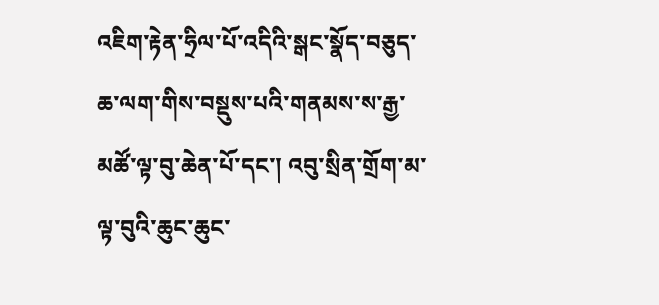འཇིག་རྟེན་ཧྲིལ་པོ་འདིའི་སྒང་སྣོད་བཅུད་ཆ་ལག་གིས་བསྡུས་པའི་གནམས་ས་རྒྱ་མཚོ་ལྟ་བུ་ཆེན་པོ་དང་། འབུ་སྲིན་གྲོག་མ་ལྟ་བུའི་ཆུང་ཆུང་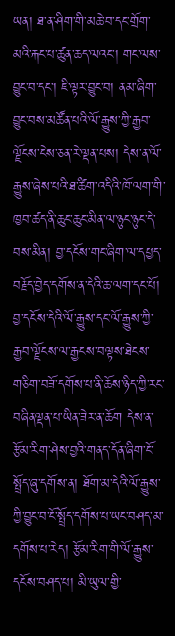ཡན། ཐ་ན་ཤིག་གི་མཆེ་བ་དང་གྲོག་མའི་རྐང་པ་ཚུན་ཆད་ལའང་། གང་ལས་བྱུང་བ་དང་། ཇི་ལྟར་བྱུང་བ། ནམ་ཞིག་བྱུང་བས་མཚོན་པའི་ལོ་རྒྱུས་ཀྱི་རྒྱབ་ལྗོངས་ངེས་ཅན་རེ་ལྡན་པས། དེས་ན་ལོ་རྒྱུས་ཞེས་པའི་ཐ་ཚིག་འདིའི་ཁོ་ལག་གི་ཁྱབ་ཚད་ནི་ཆུང་ཆུང་མིན་ལ་ཉུང་ཉུང་དེ་བས་མིན། བྱ་དངོས་གང་ཞིག་ལ་དཔྱད་བརྗོད་བྱེད་དགོས་ན་དེའི་ཆ་ལག་དང་པོ། བྱ་དངོས་དེའི་ལོ་རྒྱུས་དང་ལོ་རྒྱུས་ཀྱི་རྒྱབ་ལྗོངས་ལ་རྒྱངས་བལྟས་ཐེངས་གཅིག་བཟོ་དགོས་པ་ནི་ཆོས་ཉིད་ཀྱི་རང་བཞིནལྡན་པ་ཡིན་ཟེར་ན་ཆོག དེས་ན་རྩོམ་རིག་ཤེས་བྱའི་གནད་དོན་ཞིག་ངོ་སྤྲོད་ཞུ་དགོས་ན། ཐོག་མ་དེའི་ལོ་རྒྱུས་ཀྱི་བྱུང་བ་ངོ་སྤྲོད་དགོས་པ་ཡང་བཤད་མ་དགོས་པ་རེད། རྩོམ་རིག་གི་ལོ་རྒྱུས་དངོས་བཤད་པ། མི་ཡུལ་གྱི་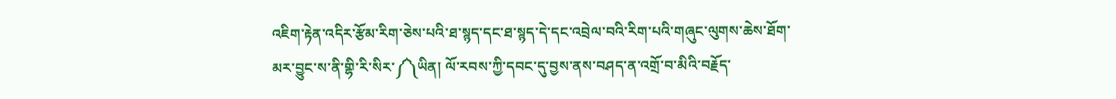འཇིག་རྟེན་འདིར་རྩོམ་རིག་ཅེས་པའི་ཐ་སྙད་དང་ཐ་སྙད་དེ་དང་འབྲེལ་བའི་རིག་པའི་གཞུང་ལུགས་ཆེས་ཐོག་མར་བྱུང་ས་ནི་གྷི་རི་སིར་༼༽ཡིན། ལོ་རབས་ཀྱི་དབང་དུ་བྱས་ནས་བཤད་ན་འགྲོ་བ་མིའི་བརྗོད་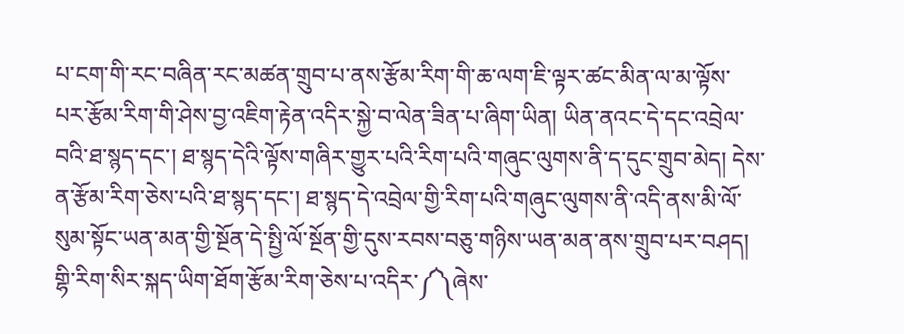པ་ངག་གི་རང་བཞིན་རང་མཚན་གྲུབ་པ་ནས་རྩོམ་རིག་གི་ཆ་ལག་ཇི་ལྟར་ཚང་མིན་ལ་མ་ལྟོས་པར་རྩོམ་རིག་གི་ཤེས་བྱ་འཇིག་རྟེན་འདིར་སྐྱེ་བ་ལེན་ཟིན་པ་ཞིག་ཡིན། ཡིན་ནའང་དེ་དང་འབྲེལ་བའི་ཐ་སྙད་དང་། ཐ་སྙད་དེའི་ལྟོས་གཞིར་གྱུར་པའི་རིག་པའི་གཞུང་ལུགས་ནི་ད་དུང་གྲུབ་མེད། དེས་ན་རྩོམ་རིག་ཅེས་པའི་ཐ་སྙད་དང་། ཐ་སྙད་དེ་འབྲེལ་གྱི་རིག་པའི་གཞུང་ལུགས་ནི་འདི་ནས་མི་ལོ་སུམ་སྟོང་ཡན་མན་གྱི་སྔོན་དེ་སྤྱི་ལོ་སྔོན་གྱི་དུས་རབས་བཅུ་གཉིས་ཡན་མན་ནས་གྲུབ་པར་བཤད། གྷི་རིག་སིར་སྐད་ཡིག་ཐོག་རྩོམ་རིག་ཅེས་པ་འདིར་༼༽ཞེས་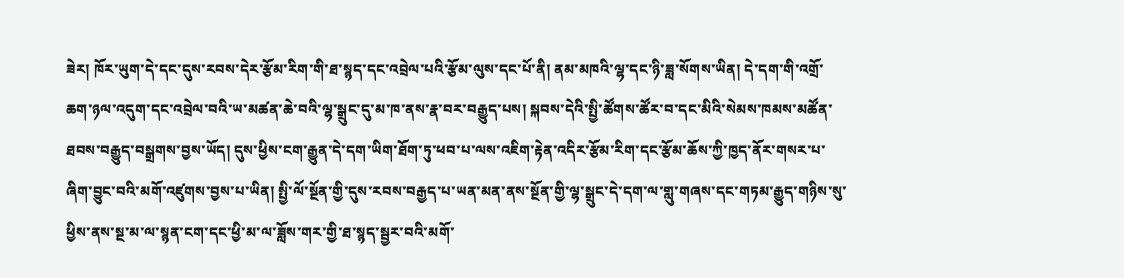ཟེར། ཁོར་ཡུག་དེ་དང་དུས་རབས་དེར་རྩོམ་རིག་གི་ཐ་སྙད་དང་འབྲེལ་པའི་རྩོམ་ལུས་དང་པོ་ནི། ནམ་མཁའི་ལྷ་དང་ཉི་ཟླ་སོགས་ཡིན། དེ་དག་གི་འགྲོ་ཆག་ཉལ་འདུག་དང་འབྲེལ་བའི་ཡ་མཚན་ཆེ་བའི་ལྷ་སྒྲུང་དུ་མ་ཁ་ནས་རྣ་བར་བརྒྱུད་པས། སྐབས་དེའི་སྤྱི་ཚོགས་ཚོར་བ་དང་མིའི་སེམས་ཁམས་མཚོན་ཐབས་བརྒྱུད་བསྒྲགས་བྱས་ཡོད། དུས་ཕྱིས་ངག་རྒྱུན་དེ་དག་ཡིག་ཐོག་ཏུ་ཕབ་པ་ལས་འཇིག་རྟེན་འདིར་རྩོམ་རིག་དང་རྩོམ་ཆོས་ཀྱི་ཁྱད་ནོར་གསར་པ་ཞིག་བྱུང་བའི་མགོ་འཛུགས་བྱས་པ་ཡིན། སྤྱི་ལོ་སྔོན་གྱི་དུས་རབས་བརྒྱད་པ་ཡན་མན་ནས་སྔོན་གྱི་ལྷ་སྒྲུང་དེ་དག་ལ་གླུ་གཞས་དང་གཏམ་རྒྱུད་གཉིས་སུ་ཕྱིས་ནས་སྔ་མ་ལ་སྙན་ངག་དང་ཕྱི་མ་ལ་ཟློས་གར་གྱི་ཐ་སྙད་སྦྱར་བའི་མགོ་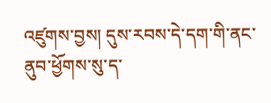འཛུགས་བྱས། དུས་རབས་དེ་དག་གི་ནང་ནུབ་ཕྱོགས་སུ་ད་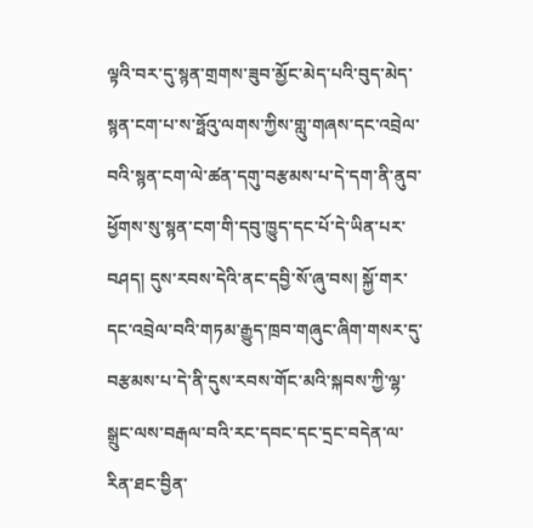ལྟའི་བར་དུ་སྙན་གྲགས་ཟུབ་མྱོང་མེད་པའི་བུད་མེད་སྙན་ངག་པ་ས་ཧྥོའུ་ལགས་ཀྱིས་གླུ་གཞས་དང་འབྲེལ་བའི་སྙན་ངག་ལེ་ཚན་དགུ་བརྩམས་པ་དེ་དག་ནི་ནུབ་ཕྱོགས་སུ་སྙན་ངག་གི་དབུ་ཁྱུད་དང་པོ་དེ་ཡིན་པར་བཤད། དུས་རབས་དེའི་ནང་དབྱི་སོ་ཞུ་བས། སྐྱོ་གར་དང་འབྲེལ་བའི་གཏམ་རྒྱུད་ཁྲབ་གཞུང་ཞིག་གསར་དུ་བརྩམས་པ་དེ་ནི་དུས་རབས་གོང་མའི་སྐབས་ཀྱི་ལྷ་སྒྲུང་ལས་བརྒལ་བའི་རང་དབང་དང་དྲང་བདེན་ལ་རིན་ཐང་བྱིན་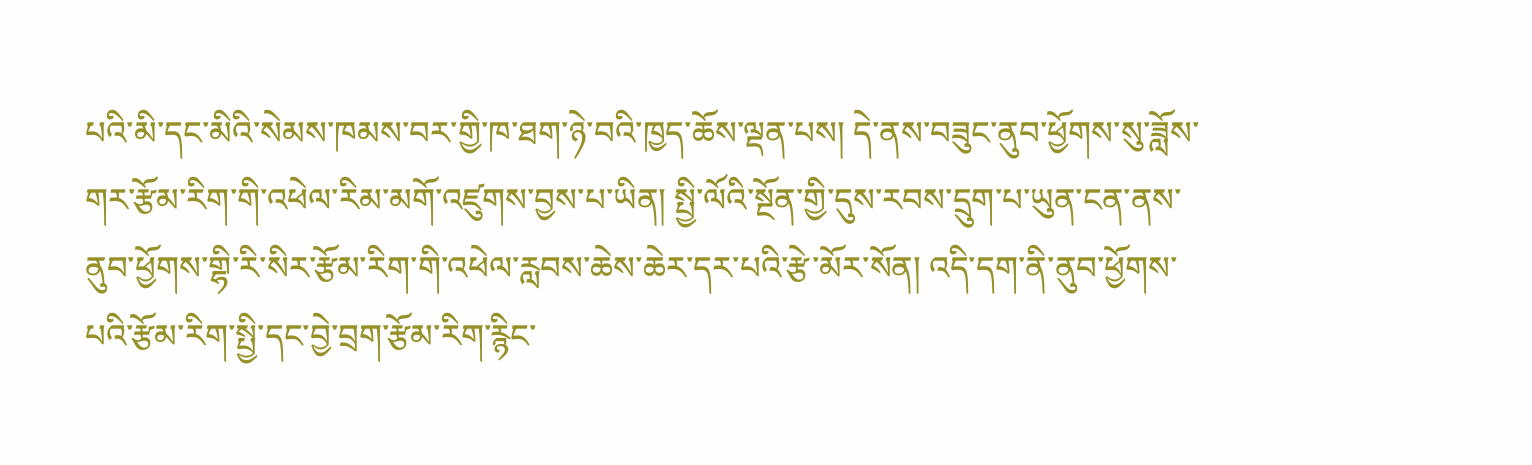པའི་མི་དང་མིའི་སེམས་ཁམས་བར་གྱི་ཁ་ཐག་ཉེ་བའི་ཁྱད་ཆོས་ལྡན་པས། དེ་ནས་བཟུང་ནུབ་ཕྱོགས་སུ་ཟློས་གར་རྩོམ་རིག་གི་འཕེལ་རིམ་མགོ་འཛུགས་བྱས་པ་ཡིན། སྤྱི་ལོའི་སྔོན་གྱི་དུས་རབས་དྲུག་པ་ཡུན་ངན་ནས་ནུབ་ཕྱོགས་གྷི་རི་སིར་རྩོམ་རིག་གི་འཕེལ་རླབས་ཆེས་ཆེར་དར་པའི་རྩེ་མོར་སོན། འདི་དག་ནི་ནུབ་ཕྱོགས་པའི་རྩོམ་རིག་སྤྱི་དང་བྱེ་བྲག་རྩོམ་རིག་རྙིང་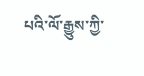པའི་ལོ་རྒྱུས་ཀྱི་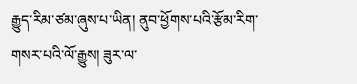རྒྱུད་རིམ་ཙམ་ཞུས་པ་ཡིན། ནུབ་ཕྱོགས་པའི་རྩོམ་རིག་གསར་པའི་ལོ་རྒྱུས། ཟུར་ལ་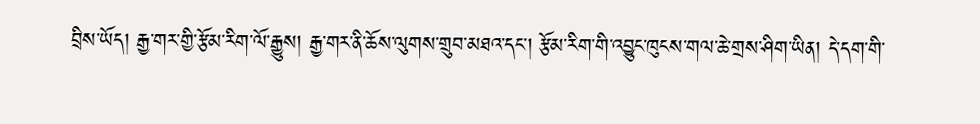བྲིས་ཡོད། རྒྱ་གར་གྱི་རྩོམ་རིག་ལོ་རྒྱུས། རྒྱ་གར་ནི་ཆོས་ལུགས་གྲུབ་མཐའ་དང་། རྩོམ་རིག་གི་འབྱུང་ཁུངས་གལ་ཆེ་གྲས་ཤིག་ཡིན། དེ་དག་གི་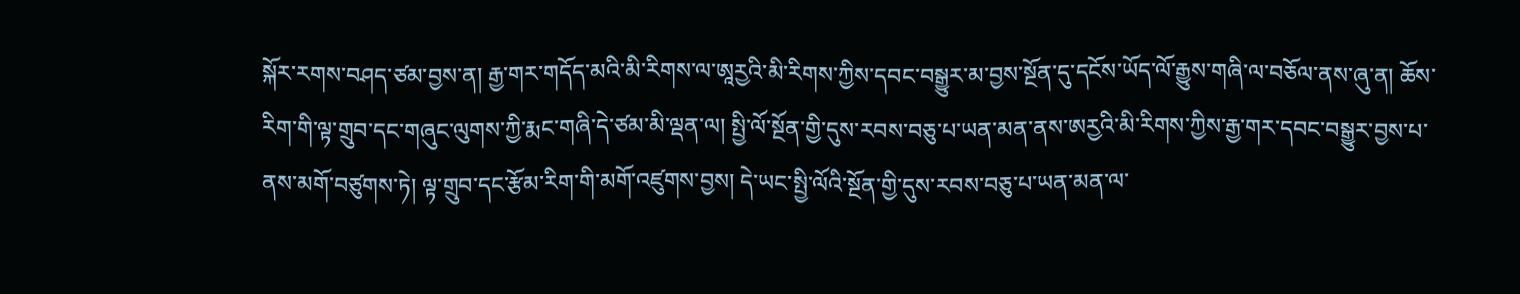སྐོར་རགས་བཤད་ཙམ་བྱས་ན། རྒྱ་གར་གདོད་མའི་མི་རིགས་ལ་ཨཱརྱའི་མི་རིགས་ཀྱིས་དབང་བསྒྱུར་མ་བྱས་སྔོན་དུ་དངོས་ཡོད་ལོ་རྒྱུས་གཞི་ལ་བཅོལ་ནས་ཞུ་ན། ཆོས་རིག་གི་ལྟ་གྲུབ་དང་གཞུང་ལུགས་ཀྱི་རྨང་གཞི་དེ་ཙམ་མི་ལྡན་ལ། སྤྱི་ལོ་སྔོན་གྱི་དུས་རབས་བཅུ་པ་ཡན་མན་ནས་ཨརྱའི་མི་རིགས་ཀྱིས་རྒྱ་གར་དབང་བསྒྱུར་བྱས་པ་ནས་མགོ་བཙུགས་ཏེ། ལྟ་གྲུབ་དང་རྩོམ་རིག་གི་མགོ་འཛུགས་བྱས། དེ་ཡང་སྤྱི་ལོའི་སྔོན་གྱི་དུས་རབས་བཅུ་པ་ཡན་མན་ལ་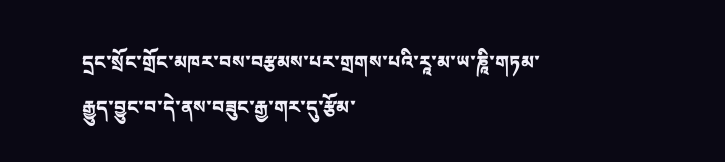དྲང་སྲོང་གྲོང་མཁར་བས་བརྩམས་པར་གྲགས་པའི་རཱ་མ་ཡ་ཎཱི་གཏམ་རྒྱུད་བྱུང་བ་དེ་ནས་བཟུང་རྒྱ་གར་དུ་རྩོམ་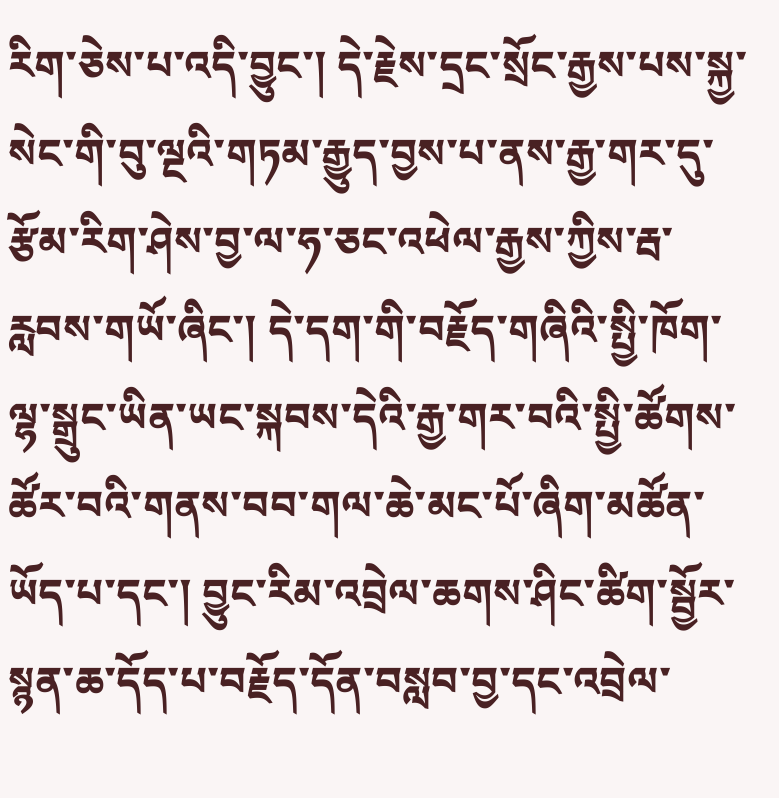རིག་ཅེས་པ་འདི་བྱུང་། དེ་རྗེས་དྲང་སྲོང་རྒྱས་པས་སྐྱ་སེང་གི་བུ་ལྔའི་གཏམ་རྒྱུད་བྱས་པ་ནས་རྒྱ་གར་དུ་རྩོམ་རིག་ཤེས་བྱ་ལ་ཧ་ཅང་འཕེལ་རྒྱས་ཀྱིས་རྦ་རླབས་གཡོ་ཞིང་། དེ་དག་གི་བརྗོད་གཞིའི་སྤྱི་ཁོག་ལྷ་སྒྲུང་ཡིན་ཡང་སྐབས་དེའི་རྒྱ་གར་བའི་སྤྱི་ཚོགས་ཚོར་བའི་གནས་བབ་གལ་ཆེ་མང་པོ་ཞིག་མཚོན་ཡོད་པ་དང་། བྱུང་རིམ་འབྲེལ་ཆགས་ཤིང་ཚིག་སྦྱོར་སྙན་ཆ་དོད་པ་བརྗོད་དོན་བསླབ་བྱ་དང་འབྲེལ་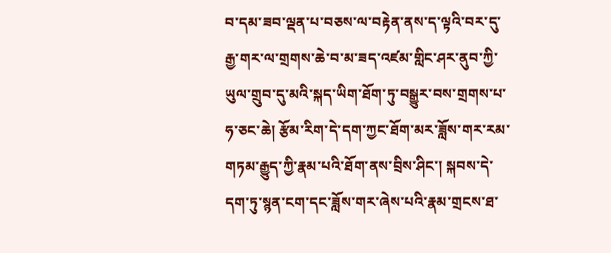བ་དམ་ཟབ་ལྡན་པ་བཅས་ལ་བརྟེན་ནས་ད་ལྟའི་བར་དུ་རྒྱ་གར་ལ་གྲགས་ཆེ་བ་མ་ཟད་འཛམ་གླིང་ཤར་ནུབ་ཀྱི་ཡུལ་གྲུབ་དུ་མའི་སྐད་ཡིག་ཐོག་ཏུ་བསྒྱུར་བས་གྲགས་པ་ཧ་ཅང་ཆེ། རྩོམ་རིག་དེ་དག་ཀྱང་ཐོག་མར་ཟློས་གར་རམ་གཏམ་རྒྱུད་ཀྱི་རྣམ་པའི་ཐོག་ནས་བྲིས་ཤིང་། སྐབས་དེ་དག་ཏུ་སྙན་ངག་དང་ཟློས་གར་ཞེས་པའི་རྣམ་གྲངས་ཐ་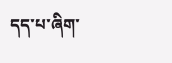དད་པ་ཞིག་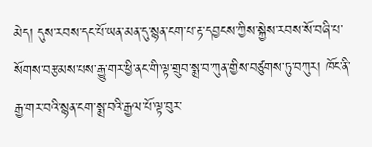མེད། དུས་རབས་དང་པོ་ཡན་མན་དུ་སྙན་ངག་པ་རྟ་དབྱངས་ཀྱིས་སྐྱེས་རབས་སོ་བཞི་པ་སོགས་བརྩམས་པས་རྒྱུ་གར་ཕྱི་ནང་གི་ལྟ་གྲུབ་སྨྲ་བ་ཀུན་གྱིས་བཙུགས་ཏུ་བཀུར། ཁོང་ནི་རྒྱ་གར་བའི་སྙན་ངག་སྨྲ་བའི་རྒྱལ་པོ་ལྟ་བུར་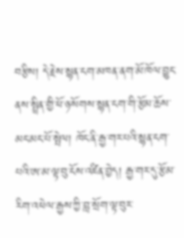བརྩིས། དེ་རྗེས་སྙན་ངག་མཁན་ནག་མོ་ཁོལ་བྱུང་ནས་སྤྲིན་གྱི་ཕོ་ཉ་སོགས་སྙན་ངག་གི་རྩོམ་ཆོས་མང་མང་པོ་སྤེལ། ཁོང་ནི་རྒྱ་གར་པའི་སྙན་ངག་པའི་ཨ་མ་ལྟ་བུ་ངོས་འཛིན་བྱེད། རྒྱ་གར་དུ་རྩོམ་རིག་འཕེལ་རྒྱས་ཀྱི་བླ་སྲོག་ལྟ་བུར་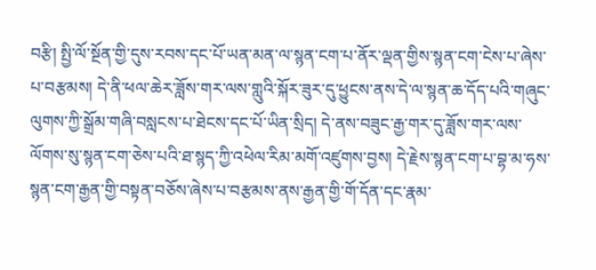བརྩི། སྤྱི་ལོ་སྔོན་གྱི་དུས་རབས་དང་པོ་ཡན་མན་ལ་སྙན་ངག་པ་ནོར་ལྡན་གྱིས་སྙན་ངག་ངེས་པ་ཞེས་པ་བརྩམས། དེ་ནི་ཕལ་ཆེར་ཟློས་གར་ལས་གླུའི་སྐོར་ཟུར་དུ་ཕྱུངས་ནས་དེ་ལ་སྙན་ཆ་དོད་པའི་གཞུང་ལུགས་ཀྱི་སྒྲོམ་གཞི་བསླངས་པ་ཐེངས་དང་པོ་ཡིན་སྲིད། དེ་ནས་བཟུང་རྒྱ་གར་དུ་ཟློས་གར་ལས་ལོགས་སུ་སྙན་ངག་ཅེས་པའི་ཐ་སྙད་ཀྱི་འཕེལ་རིམ་མགོ་འཛུགས་བྱས། དེ་རྗེས་སྙན་ངག་པ་བྷ་མ་ཧས་སྙན་ངག་རྒྱན་གྱི་བསྟན་བཅོས་ཞེས་པ་བརྩམས་ནས་རྒྱན་གྱི་གོ་དོན་དང་རྣམ་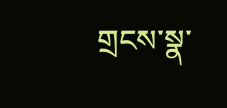གྲངས་སྣ་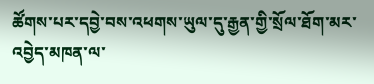ཚོགས་པར་དབྱེ་བས་འཕགས་ཡུལ་དུ་རྒྱན་གྱི་སྲོལ་ཐོག་མར་འབྱེད་མཁན་ལ་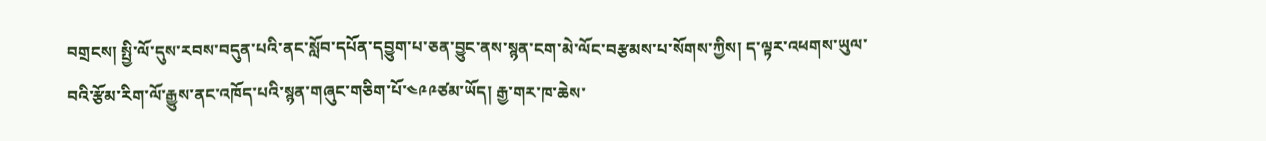བགྲངས། སྤྱི་ལོ་དུས་རབས་བདུན་པའི་ནང་སློབ་དཔོན་དབྱུག་པ་ཅན་བྱུང་ནས་སྙན་ངག་མེ་ལོང་བརྩམས་པ་སོགས་ཀྱིས། ད་ལྟར་འཕགས་ཡུལ་བའི་རྩོམ་རིག་ལོ་རྒྱུས་ནང་འཁོད་པའི་སྙན་གཞུང་གཅིག་པོ་༤༩༩ཙམ་ཡོད། རྒྱ་གར་ཁ་ཆེས་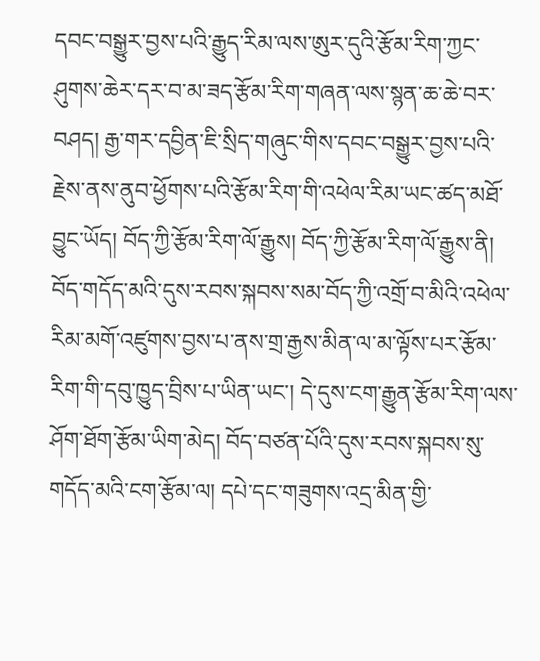དབང་བསྒྱུར་བྱས་པའི་རྒྱུད་རིམ་ལས་ཨུར་དུའི་རྩོམ་རིག་ཀྱང་ཤུགས་ཆེར་དར་བ་མ་ཟད་རྩོམ་རིག་གཞན་ལས་སྙན་ཆ་ཆེ་བར་བཤད། རྒྱ་གར་དབྱིན་ཇི་སྲིད་གཞུང་གིས་དབང་བསྒྱུར་བྱས་པའི་རྗེས་ནས་ནུབ་ཕྱོགས་པའི་རྩོམ་རིག་གི་འཕེལ་རིམ་ཡང་ཚད་མཐོ་བྱུང་ཡོད། བོད་ཀྱི་རྩོམ་རིག་ལོ་རྒྱུས། བོད་ཀྱི་རྩོམ་རིག་ལོ་རྒྱུས་ནི། བོད་གདོད་མའི་དུས་རབས་སྐབས་སམ་བོད་ཀྱི་འགྲོ་བ་མིའི་འཕེལ་རིམ་མགོ་འཛུགས་བྱས་པ་ནས་གྲ་རྒྱས་མིན་ལ་མ་ལྟོས་པར་རྩོམ་རིག་གི་དབུ་ཁྱུད་བྲིས་པ་ཡིན་ཡང་། དེ་དུས་ངག་རྒྱུན་རྩོམ་རིག་ལས་ཤོག་ཐོག་རྩོམ་ཡིག་མེད། བོད་བཙན་པོའི་དུས་རབས་སྐབས་སུ་གདོད་མའི་ངག་རྩོམ་ལ། དཔེ་དང་གཟུགས་འདྲ་མིན་གྱི་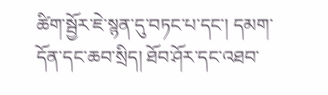ཚིག་སྦྱོར་ཇེ་སྙན་དུ་བཏང་པ་དང་། དམག་དོན་དང་ཆབ་སྲིད། ཐོབ་ཤོར་དང་འཐབ་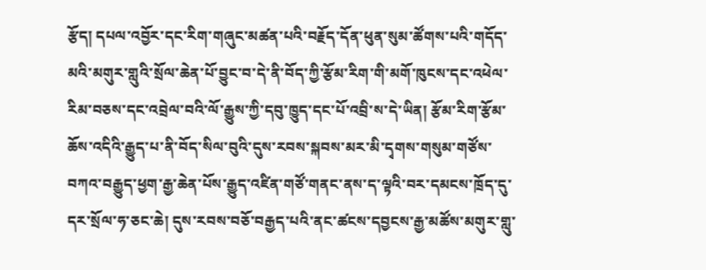རྩོད། དཔལ་འབྱོར་དང་རིག་གཞུང་མཚན་པའི་བརྗོད་དོན་ཕུན་སུམ་ཚོགས་པའི་གདོད་མའི་མགུར་གླུའི་སྲོལ་ཆེན་པོ་བྱུང་བ་དེ་ནི་བོད་ཀྱི་རྩོམ་རིག་གི་མགོ་ཁུངས་དང་འཕེལ་རིམ་བཅས་དང་འབྲེལ་བའི་ལོ་རྒྱུས་ཀྱི་དབུ་ཁྱུད་དང་པོ་འབྲི་ས་དེ་ཡིན། རྩོམ་རིག་རྩོམ་ཆོས་འདིའི་རྒྱུད་པ་ནི་བོད་སིལ་བུའི་དུས་རབས་སྐབས་མར་མི་དྭགས་གསུམ་གཙོས་བཀའ་བརྒྱུད་ཕྱག་རྒྱ་ཆེན་པོས་རྒྱུད་འཛིན་གཙོ་གནང་ནས་ད་ལྟའི་བར་དམངས་ཁྲོད་དུ་དར་སྲོལ་ཧ་ཅང་ཆེ། དུས་རབས་བཅོ་བརྒྱད་པའི་ནང་ཚངས་དབྱངས་རྒྱ་མཚོས་མགུར་གླུ་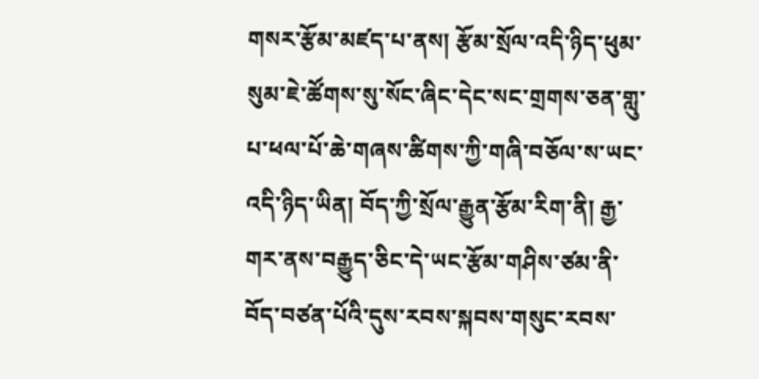གསར་རྩོམ་མཛད་པ་ནས། རྩོམ་སྲོལ་འདི་ཉིད་ཕུམ་སུམ་ཇེ་ཚོགས་སུ་སོང་ཞིང་དེང་སང་གྲགས་ཅན་གླུ་པ་ཕལ་པོ་ཆེ་གཞས་ཚིགས་ཀྱི་གཞི་བཅོལ་ས་ཡང་འདི་ཉིད་ཡིན། བོད་ཀྱི་སྲོལ་རྒྱུན་རྩོམ་རིག་ནི། རྒྱ་གར་ནས་བརྒྱུད་ཅིང་དེ་ཡང་རྩོམ་གཤིས་ཙམ་ནི་བོད་བཙན་པོའི་དུས་རབས་སྐབས་གསུང་རབས་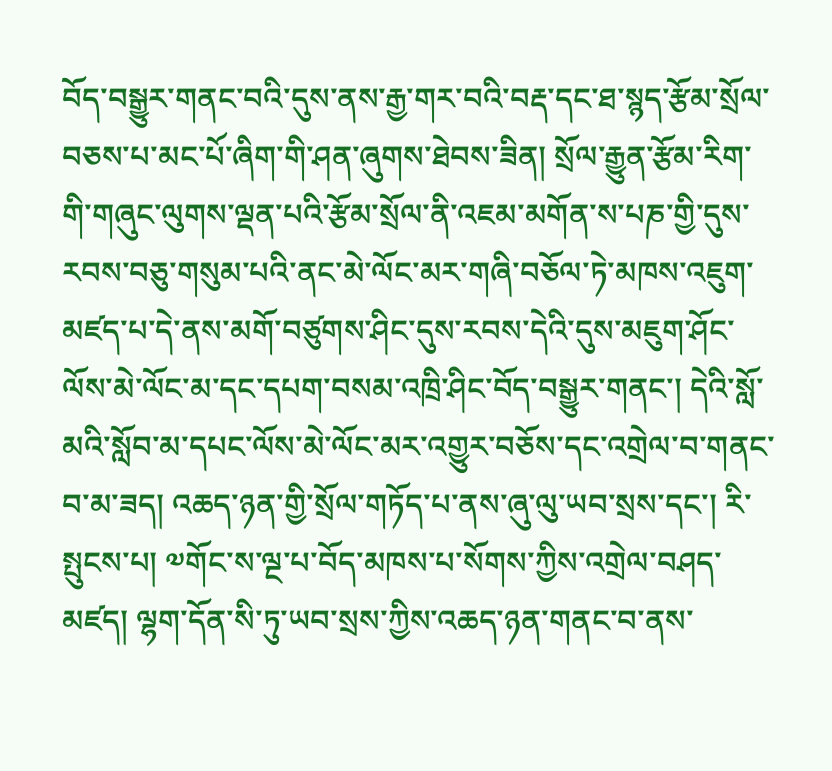བོད་བསྒྱུར་གནང་བའི་དུས་ནས་རྒྱ་གར་བའི་བརྡ་དང་ཐ་སྙད་རྩོམ་སྲོལ་བཅས་པ་མང་པོ་ཞིག་གི་ཤན་ཞུགས་ཐེབས་ཟིན། སྲོལ་རྒྱུན་རྩོམ་རིག་གི་གཞུང་ལུགས་ལྡན་པའི་རྩོམ་སྲོལ་ནི་འཇམ་མགོན་ས་པཎ་གྱི་དུས་རབས་བཅུ་གསུམ་པའི་ནང་མེ་ལོང་མར་གཞི་བཅོལ་ཏེ་མཁས་འཇུག་མཛད་པ་དེ་ནས་མགོ་བཙུགས་ཤིང་དུས་རབས་དེའི་དུས་མཇུག་ཤོང་ལོས་མེ་ལོང་མ་དང་དཔག་བསམ་འཁྲི་ཤིང་བོད་བསྒྱུར་གནང་། དེའི་སློ་མའི་སློབ་མ་དཔང་ལོས་མེ་ལོང་མར་འགྱུར་བཅོས་དང་འགྲེལ་བ་གནང་བ་མ་ཟད། འཆད་ཉན་གྱི་སྲོལ་གཏོད་པ་ནས་ཞུ་ལུ་ཡབ་སྲས་དང་། རི་སྤུངས་པ། ༧གོང་ས་ལྔ་པ་བོད་མཁས་པ་སོགས་ཀྱིས་འགྲེལ་བཤད་མཛད། ལྷག་དོན་སི་ཏུ་ཡབ་སྲས་ཀྱིས་འཆད་ཉན་གནང་བ་ནས་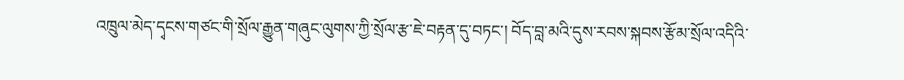འཁྲུལ་མེད་དྭངས་གཙང་གི་སྲོལ་རྒྱུན་གཞུང་ལུགས་ཀྱི་སྲོལ་རྩ་ཇེ་བརྟན་དུ་བཏང་། བོད་བླ་མའི་དུས་རབས་སྐབས་རྩོམ་སྲོལ་འདིའི་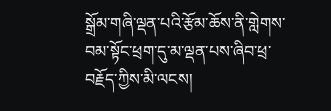སྒྲོམ་གཞི་ལྡན་པའི་རྩོམ་ཆོས་ནི་གླེགས་བམ་སྟོང་ཕྲག་དུ་མ་ལྡན་པས་ཞིབ་ཕྲ་བརྗོད་ཀྱིས་མི་ལངས།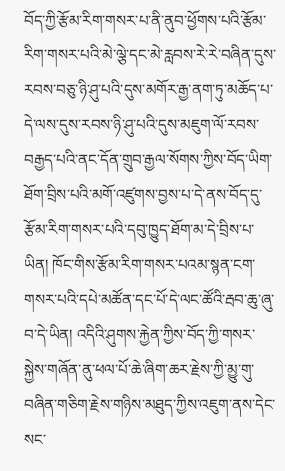བོད་ཀྱི་རྩོམ་རིག་གསར་པ་ནི་ནུབ་ཕྱོགས་པའི་རྩོམ་རིག་གསར་པའི་མེ་ལྕེ་དང་མེ་རླབས་རེ་རེ་བཞིན་དུས་རབས་བཅུ་ཉི་ཤུ་པའི་དུས་མགོར་རྒྱ་ནག་ཏུ་མཆོད་པ་དེ་ལས་དུས་རབས་ཉི་ཤུ་པའི་དུས་མཇུག་ལོ་རབས་བརྒྱད་པའི་ནང་དོན་གྲུབ་རྒྱལ་སོགས་ཀྱིས་བོད་ཡིག་ཐོག་བྲིས་པའི་མགོ་འཛུགས་བྱས་པ་དེ་ནས་བོད་དུ་རྩོམ་རིག་གསར་པའི་དབུ་ཁྱུད་ཐོག་མ་དེ་བྲིས་པ་ཡིན། ཁོང་གིས་རྩོམ་རིག་གསར་པའམ་སྙན་ངག་གསར་པའི་དཔེ་མཚོན་དང་པོ་དེ་ལང་ཚོའི་རྦབ་ཆུ་ཞུ་བ་དེ་ཡིན། འདིའི་ཤུགས་རྐྱེན་ཀྱིས་བོད་ཀྱི་གསར་སྐྱེས་གཞོན་ནུ་ཕལ་པོ་ཆེ་ཞིག་ཆར་རྗེས་ཀྱི་མྱུ་གུ་བཞིན་གཅིག་རྗེས་གཉིས་མཐུད་ཀྱིས་འཇུག་ནས་དེང་སང་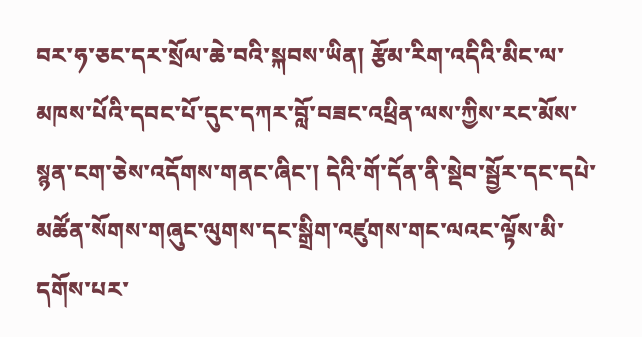བར་ཧ་ཅང་དར་སྲོལ་ཆེ་བའི་སྐབས་ཡིན། རྩོམ་རིག་འདིའི་མིང་ལ་མཁས་པོའི་དབང་པོ་དུང་དཀར་བློ་བཟང་འཕྲིན་ལས་ཀྱིས་རང་མོས་སྙན་ངག་ཅེས་འདོགས་གནང་ཞིང་། དེའི་གོ་དོན་ནི་སྡེབ་སྦྱོར་དང་དཔེ་མཚོན་སོགས་གཞུང་ལུགས་དང་སྒྲིག་འཛུགས་གང་ལའང་ལྟོས་མི་དགོས་པར་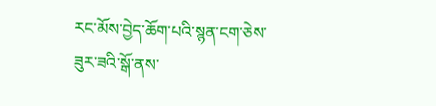རང་མོས་བྱེད་ཆོག་པའི་སྙན་ངག་ཅེས་ཟུར་ཟའི་སྒོ་ནས་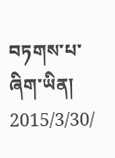བཏགས་པ་ཞིག་ཡིན། 2015/3/30/